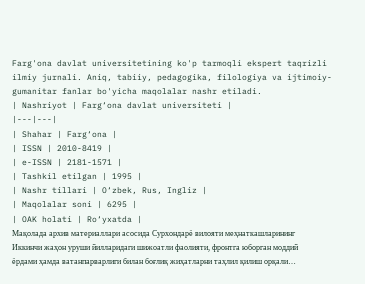Farg'ona davlat universitetining ko'p tarmoqli ekspert taqrizli ilmiy jurnali. Aniq, tabiiy, pedagogika, filologiya va ijtimoiy-gumanitar fanlar bo'yicha maqolalar nashr etiladi.
| Nashriyot | Farg‘ona davlat universiteti |
|---|---|
| Shahar | Farg‘ona |
| ISSN | 2010-8419 |
| e-ISSN | 2181-1571 |
| Tashkil etilgan | 1995 |
| Nashr tillari | O‘zbek, Rus, Ingliz |
| Maqolalar soni | 6295 |
| OAK holati | Ro‘yxatda |
Мақолада архив материаллари асосида Сурхондарё вилояти меҳнаткашларининг Иккинчи жаҳон уруши йилларидаги шижоатли фаолияти, фронтга юборган моддий ёрдами ҳамда ватанпарварлиги билан боғлиқ жиҳатларни таҳлил қилиш орқали…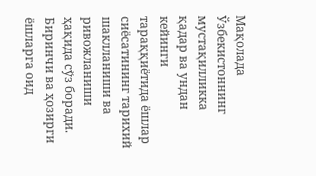Мақолада Ўзбекистоннинг мустақилликка қадар ва ундан кейинги тараққиётида ёшлар сиёсатининг тарихий шаклланиши ва ривожланиши ҳақида сўз боради. Биринчи ва ҳозирги ёшларга оид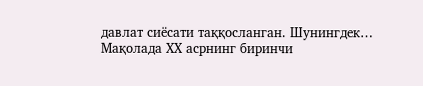давлат сиёсати таққосланган. Шунингдек…
Мақолада ХХ асрнинг биринчи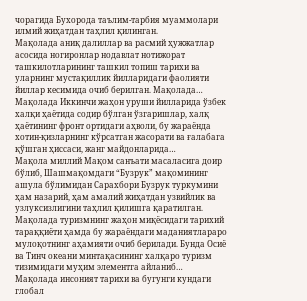чорагида Бухорода таълим-тарбия муаммолари илмий жиҳатдан таҳлил қилинган.
Мақолада аниқ далиллар ва расмий ҳужжатлар асосида ногиронлар нодавлат нотижорат ташкилотларининг ташкил топиш тарихи ва уларнинг мустақиллик йилларидаги фаолияти йиллар кесимида очиб берилган. Мақолада…
Мақолада Иккинчи жаҳон уруши йилларида ўзбек халқи ҳаётида содир бўлган ўзгаришлар, халқ ҳаётининг фронт ортидаги аҳволи, бу жараёнда хотин-қизларнинг кўрсатган жасорати ва ғалабага қўшган ҳиссаси, жанг майдонларида…
Мақола миллий Мақом санъати масаласига доир бўлиб, Шашмақомдаги “Бузрук” мақомининг ашула бўлимидан Сарахбори Бузрук туркумини ҳам назарий, ҳам амалий жиҳатдан узвийлик ва узлуксизлигини таҳлил қилишга қаратилган.
Мақолада туризмнинг жаҳон миқёсидаги тарихий тараққиёти ҳамда бу жараёндаги маданиятлараро мулоқотнинг аҳамияти очиб берилади. Бунда Осиё ва Тинч океани минтақасининг халқаро туризм тизимидаги муҳим элементга айланиб…
Мақолада инсоният тарихи ва бугунги кундаги глобал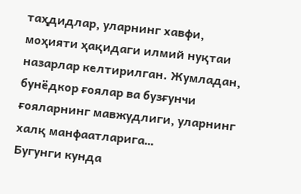таҳдидлар, уларнинг хавфи, моҳияти ҳақидаги илмий нуқтаи назарлар келтирилган. Жумладан, бунёдкор ғоялар ва бузғунчи ғояларнинг мавжудлиги, уларнинг халқ манфаатларига…
Бугунги кунда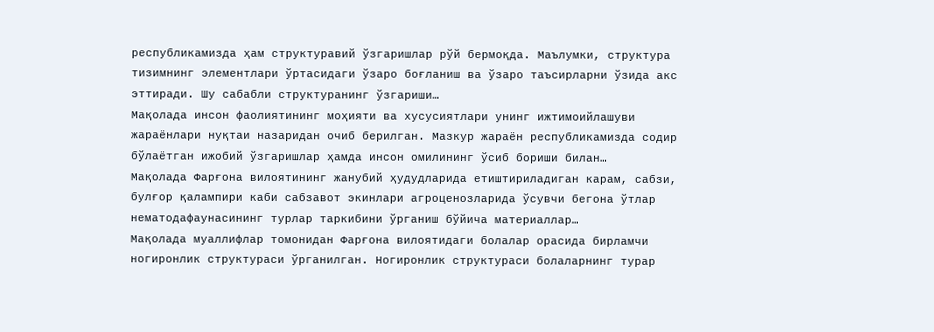республикамизда ҳам структуравий ўзгаришлар рўй бермоқда. Маълумки, структура тизимнинг элементлари ўртасидаги ўзаро боғланиш ва ўзаро таъсирларни ўзида акс эттиради. Шу сабабли структуранинг ўзгариши…
Мақолада инсон фаолиятининг моҳияти ва хусусиятлари унинг ижтимоийлашуви жараёнлари нуқтаи назаридан очиб берилган. Мазкур жараён республикамизда содир бўлаётган ижобий ўзгаришлар ҳамда инсон омилининг ўсиб бориши билан…
Мақолада Фарғона вилоятининг жанубий ҳудудларида етиштириладиган карам, сабзи, булғор қалампири каби сабзавот экинлари агроценозларида ўсувчи бегона ўтлар нематодафаунасининг турлар таркибини ўрганиш бўйича материаллар…
Мақолада муаллифлар томонидан Фарғона вилоятидаги болалар орасида бирламчи ногиронлик структураси ўрганилган. Ногиронлик структураси болаларнинг турар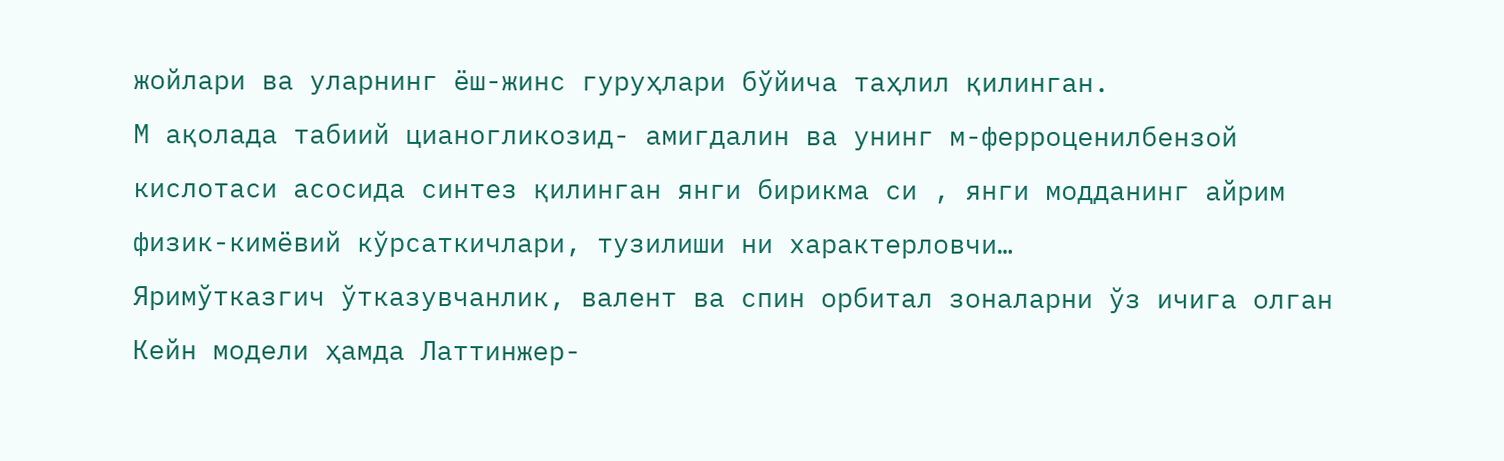жойлари ва уларнинг ёш-жинс гуруҳлари бўйича таҳлил қилинган.
М ақолада табиий цианогликозид- амигдалин ва унинг м-ферроценилбензой кислотаси асосида синтез қилинган янги бирикма си , янги модданинг айрим физик-кимёвий кўрсаткичлари, тузилиши ни характерловчи…
Яримўтказгич ўтказувчанлик, валент ва спин орбитал зоналарни ўз ичига олган Кейн модели ҳамда Латтинжер-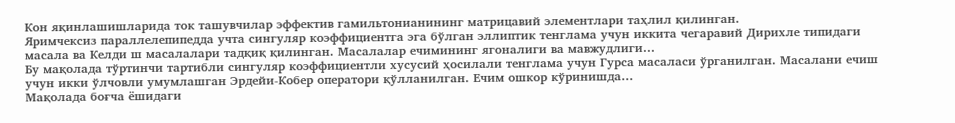Кон яқинлашишларида ток ташувчилар эффектив гамильтонианининг матрицавий элементлари таҳлил қилинган.
Яримчексиз параллелепипедда учта сингуляр коэффициентга эга бўлган эллиптик тенглама учун иккита чегаравий Дирихле типидаги масала ва Келди ш масалалари тадқиқ қилинган. Масалалар ечимининг ягоналиги ва мавжудлиги…
Бу мақолада тўртинчи тартибли сингуляр коэффициентли хусусий ҳосилали тенглама учун Гурса масаласи ўрганилган. Масалани ечиш учун икки ўлчовли умумлашган Эрдейи-Кобер оператори қўлланилган. Ечим ошкор кўринишда…
Мақолада боғча ёшидаги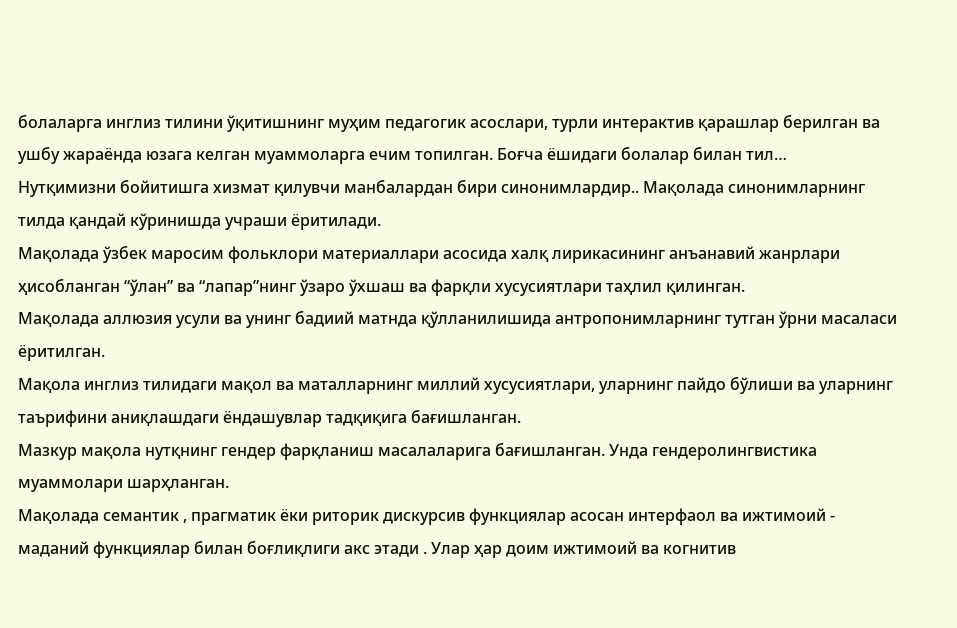болаларга инглиз тилини ўқитишнинг муҳим педагогик асослари, турли интерактив қарашлар берилган ва ушбу жараёнда юзага келган муаммоларга ечим топилган. Боғча ёшидаги болалар билан тил…
Нутқимизни бойитишга хизмат қилувчи манбалардан бири синонимлардир.. Мақолада синонимларнинг тилда қандай кўринишда учраши ёритилади.
Мақолада ўзбек маросим фольклори материаллари асосида халқ лирикасининг анъанавий жанрлари ҳисобланган “ўлан” ва “лапар”нинг ўзаро ўхшаш ва фарқли хусусиятлари таҳлил қилинган.
Мақолада аллюзия усули ва унинг бадиий матнда қўлланилишида антропонимларнинг тутган ўрни масаласи ёритилган.
Мақола инглиз тилидаги мақол ва маталларнинг миллий хусусиятлари, уларнинг пайдо бўлиши ва уларнинг таърифини аниқлашдаги ёндашувлар тадқиқига бағишланган.
Мазкур мақола нутқнинг гендер фарқланиш масалаларига бағишланган. Унда гендеролингвистика муаммолари шарҳланган.
Мақолада семантик , прагматик ёки риторик дискурсив функциялар асосан интерфаол ва ижтимоий - маданий функциялар билан боғлиқлиги акс этади . Улар ҳар доим ижтимоий ва когнитив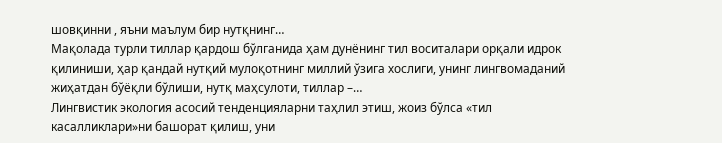шовқинни , яъни маълум бир нутқнинг…
Мақолада турли тиллар қардош бўлганида ҳам дунёнинг тил воситалари орқали идрок қилиниши, ҳар қандай нутқий мулоқотнинг миллий ўзига хослиги, унинг лингвомаданий жиҳатдан бўёқли бўлиши, нутқ маҳсулоти, тиллар –…
Лингвистик экология асосий тенденцияларни таҳлил этиш, жоиз бўлса «тил касалликлари»ни башорат қилиш, уни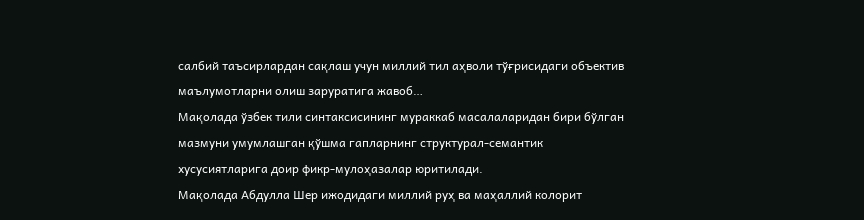салбий таъсирлардан сақлаш учун миллий тил аҳволи тўғрисидаги объектив маълумотларни олиш заруратига жавоб…
Мақолада ўзбек тили синтаксисининг мураккаб масалаларидан бири бўлган мазмуни умумлашган қўшма гапларнинг структурал-семантик хусусиятларига доир фикр-мулоҳазалар юритилади.
Мақолада Абдулла Шер ижодидаги миллий руҳ ва маҳаллий колорит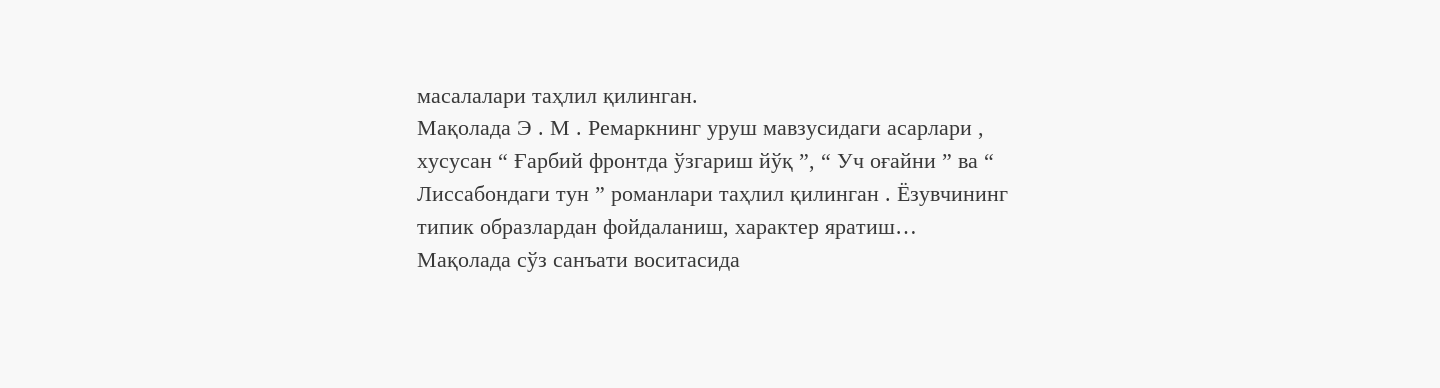масалалари таҳлил қилинган.
Мақолада Э . М . Ремаркнинг уруш мавзусидаги асарлари , хусусан “ Ғарбий фронтда ўзгариш йўқ ”, “ Уч оғайни ” ва “ Лиссабондаги тун ” романлари таҳлил қилинган . Ёзувчининг типик образлардан фойдаланиш, характер яратиш…
Мақолада сўз санъати воситасида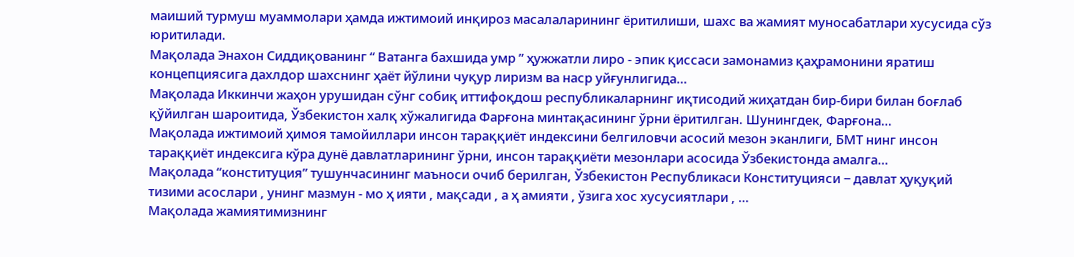маиший турмуш муаммолари ҳамда ижтимоий инқироз масалаларининг ёритилиши, шахс ва жамият муносабатлари хусусида сўз юритилади.
Мақолада Энахон Сиддиқованинг “ Ватанга бахшида умр ” ҳужжатли лиро - эпик қиссаси замонамиз қаҳрамонини яратиш концепциясига дахлдор шахснинг ҳаёт йўлини чуқур лиризм ва наср уйғунлигида…
Мақолада Иккинчи жаҳон урушидан сўнг собиқ иттифоқдош республикаларнинг иқтисодий жиҳатдан бир-бири билан боғлаб қўйилган шароитида, Ўзбекистон халқ хўжалигида Фарғона минтақасининг ўрни ёритилган. Шунингдек, Фарғона…
Мақолада ижтимоий ҳимоя тамойиллари инсон тараққиёт индексини белгиловчи асосий мезон эканлиги, БМТ нинг инсон тараққиёт индексига кўра дунё давлатларининг ўрни, инсон тараққиёти мезонлари асосида Ўзбекистонда амалга…
Мақолада “конституция” тушунчасининг маъноси очиб берилган, Ўзбекистон Республикаси Конституцияси − давлат ҳуқуқий тизими асослари , унинг мазмун - мо ҳ ияти , мақсади , а ҳ амияти , ўзига хос хусусиятлари , …
Мақолада жамиятимизнинг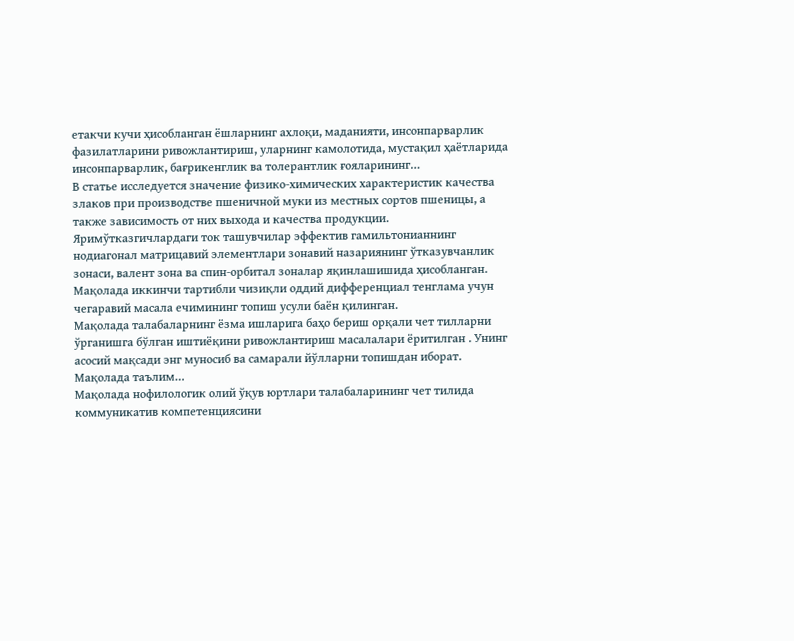етакчи кучи ҳисобланган ёшларнинг ахлоқи, маданияти, инсонпарварлик фазилатларини ривожлантириш, уларнинг камолотида, мустақил ҳаётларида инсонпарварлик, бағрикенглик ва толерантлик ғояларининг…
В статье исследуется значение физико-химических характеристик качества злаков при производстве пшеничной муки из местных сортов пшеницы, а также зависимость от них выхода и качества продукции.
Яримўтказгичлардаги ток ташувчилар эффектив гамильтонианнинг нодиагонал матрицавий элементлари зонавий назариянинг ўтказувчанлик зонаси, валент зона ва спин-орбитал зоналар яқинлашишида ҳисобланган.
Мақолада иккинчи тартибли чизиқли оддий дифференциал тенглама учун чегаравий масала ечимининг топиш усули баён қилинган.
Мақолада талабаларнинг ёзма ишларига баҳо бериш орқали чет тилларни ўрганишга бўлган иштиёқини ривожлантириш масалалари ёритилган . Унинг асосий мақсади энг муносиб ва самарали йўлларни топишдан иборат. Мақолада таълим…
Мақолада нофилологик олий ўқув юртлари талабаларининг чет тилида коммуникатив компетенциясини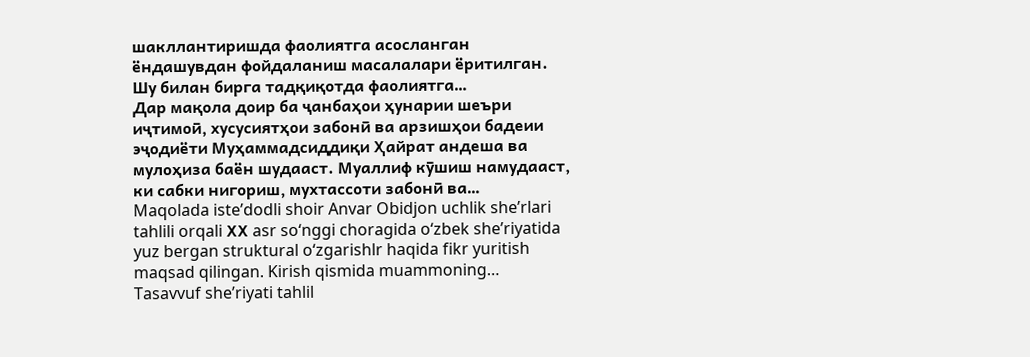шакллантиришда фаолиятга асосланган ёндашувдан фойдаланиш масалалари ёритилган. Шу билан бирга тадқиқотда фаолиятга…
Дар мақола доир ба ҷанбаҳои ҳунарии шеъри иҷтимоӣ, хусусиятҳои забонӣ ва арзишҳои бадеии эҷодиёти Муҳаммадсиддиқи Ҳайрат андеша ва мулоҳиза баён шудааст. Муаллиф кӯшиш намудааст, ки сабки нигориш, мухтассоти забонӣ ва…
Maqolada iste’dodli shoir Anvar Obidjon uchlik she’rlari tahlili orqali ХХ asr so‘nggi choragida o‘zbek she’riyatida yuz bergan struktural o‘zgarishlr haqida fikr yuritish maqsad qilingan. Kirish qismida muammoning…
Tasavvuf she’riyati tahlil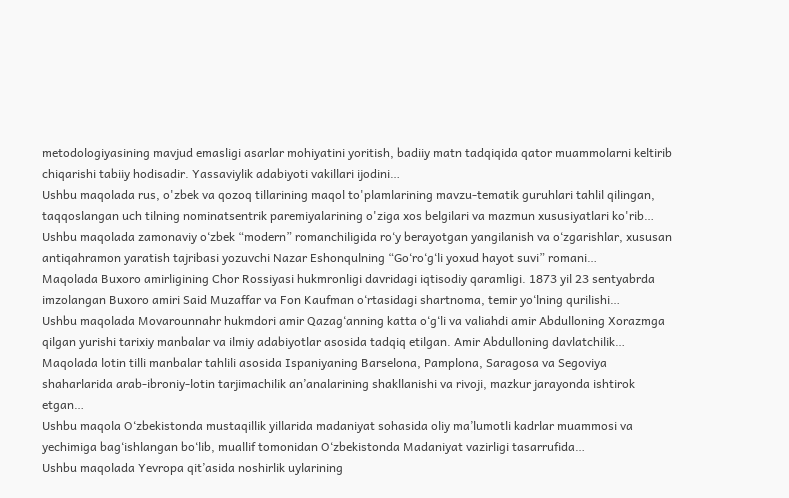metodologiyasining mavjud emasligi asarlar mohiyatini yoritish, badiiy matn tadqiqida qator muammolarni keltirib chiqarishi tabiiy hodisadir. Yassaviylik adabiyoti vakillari ijodini…
Ushbu maqolada rus, o'zbek va qozoq tillarining maqol to'plamlarining mavzu-tematik guruhlari tahlil qilingan, taqqoslangan uch tilning nominatsentrik paremiyalarining o'ziga xos belgilari va mazmun xususiyatlari ko'rib…
Ushbu maqolada zamonaviy o‘zbek “modern” romanchiligida ro‘y berayotgan yangilanish va o‘zgarishlar, xususan antiqahramon yaratish tajribasi yozuvchi Nazar Eshonqulning “Go‘ro‘g‘li yoxud hayot suvi” romani…
Maqolada Buxoro amirligining Chor Rossiyasi hukmronligi davridagi iqtisodiy qaramligi. 1873 yil 23 sentyabrda imzolangan Buxoro amiri Said Muzaffar va Fon Kaufman o‘rtasidagi shartnoma, temir yo‘lning qurilishi…
Ushbu maqolada Movarounnahr hukmdori amir Qazag‘anning katta o‘g‘li va valiahdi amir Abdulloning Xorazmga qilgan yurishi tarixiy manbalar va ilmiy adabiyotlar asosida tadqiq etilgan. Amir Abdulloning davlatchilik…
Maqolada lotin tilli manbalar tahlili asosida Ispaniyaning Barselona, Pamplona, Saragosa va Segoviya shaharlarida arab-ibroniy-lotin tarjimachilik an’analarining shakllanishi va rivoji, mazkur jarayonda ishtirok etgan…
Ushbu maqola O‘zbekistonda mustaqillik yillarida madaniyat sohasida oliy ma’lumotli kadrlar muammosi va yechimiga bag‘ishlangan bo‘lib, muallif tomonidan O‘zbekistonda Madaniyat vazirligi tasarrufida…
Ushbu maqolada Yevropa qit’asida noshirlik uylarining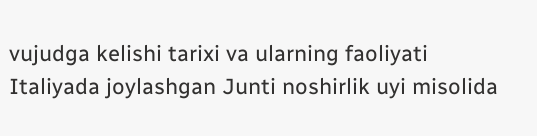vujudga kelishi tarixi va ularning faoliyati Italiyada joylashgan Junti noshirlik uyi misolida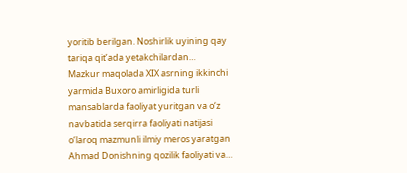yoritib berilgan. Noshirlik uyining qay tariqa qit’ada yetakchilardan…
Mazkur maqolada XIX asrning ikkinchi yarmida Buxoro amirligida turli mansablarda faoliyat yuritgan va o‘z navbatida serqirra faoliyati natijasi o‘laroq mazmunli ilmiy meros yaratgan Ahmad Donishning qozilik faoliyati va…